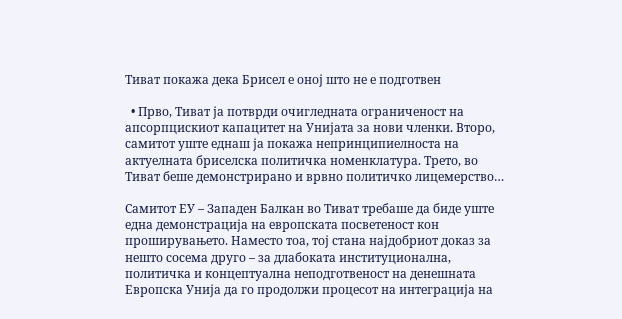Тиват покажа дека Брисел е оној што не е подготвен

  • Прво, Тиват ја потврди очигледната ограниченост на апсорпцискиот капацитет на Унијата за нови членки. Второ, самитот уште еднаш ја покажа непринципиелноста на актуелната бриселска политичка номенклатура. Трето, во Тиват беше демонстрирано и врвно политичко лицемерство…

Самитот ЕУ – Западен Балкан во Тиват требаше да биде уште една демонстрација на европската посветеност кон проширувањето. Наместо тоа, тој стана најдобриот доказ за нешто сосема друго – за длабоката институционална, политичка и концептуална неподготвеност на денешната Европска Унија да го продолжи процесот на интеграција на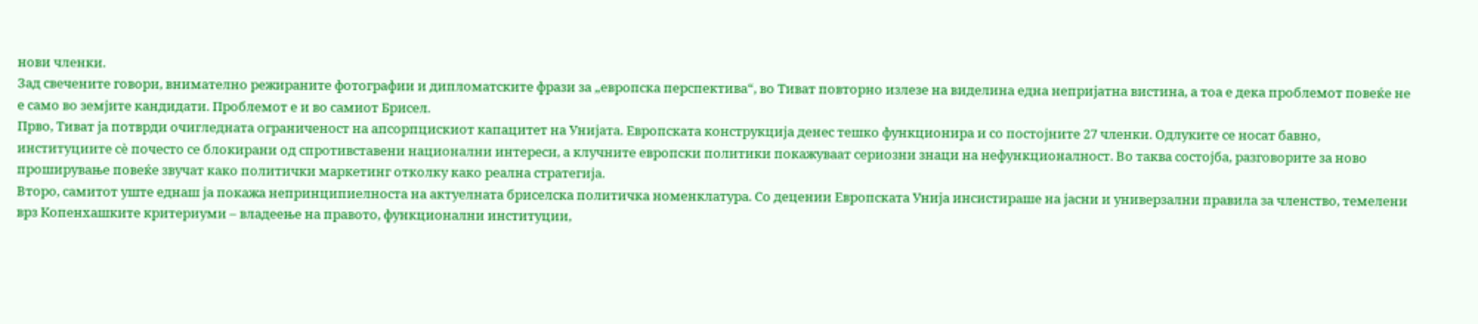нови членки.
Зад свечените говори, внимателно режираните фотографии и дипломатските фрази за „европска перспектива“, во Тиват повторно излезе на виделина една непријатна вистина, а тоа е дека проблемот повеќе не е само во земјите кандидати. Проблемот е и во самиот Брисел.
Прво, Тиват ја потврди очигледната ограниченост на апсорпцискиот капацитет на Унијата. Европската конструкција денес тешко функционира и со постојните 27 членки. Одлуките се носат бавно, институциите сè почесто се блокирани од спротивставени национални интереси, а клучните европски политики покажуваат сериозни знаци на нефункционалност. Во таква состојба, разговорите за ново проширување повеќе звучат како политички маркетинг отколку како реална стратегија.
Второ, самитот уште еднаш ја покажа непринципиелноста на актуелната бриселска политичка номенклатура. Со децении Европската Унија инсистираше на јасни и универзални правила за членство, темелени врз Копенхашките критериуми – владеење на правото, функционални институции,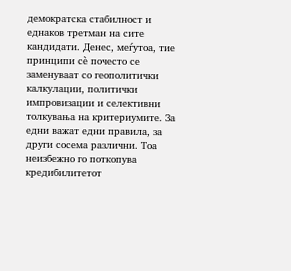демократска стабилност и еднаков третман на сите кандидати. Денес, меѓутоа, тие принципи сè почесто се заменуваат со геополитички калкулации, политички импровизации и селективни толкувања на критериумите. За едни важат едни правила, за други сосема различни. Тоа неизбежно го поткопува кредибилитетот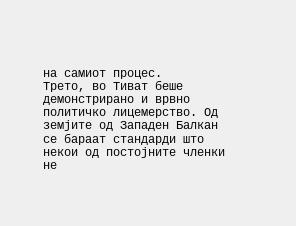на самиот процес.
Трето, во Тиват беше демонстрирано и врвно политичко лицемерство. Од земјите од Западен Балкан се бараат стандарди што некои од постојните членки не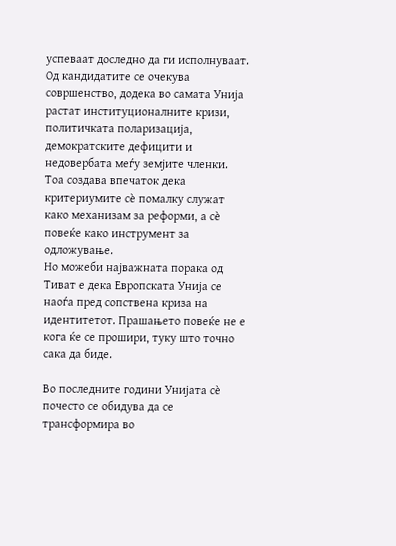успеваат доследно да ги исполнуваат. Од кандидатите се очекува совршенство, додека во самата Унија растат институционалните кризи, политичката поларизација, демократските дефицити и недовербата меѓу земјите членки. Тоа создава впечаток дека критериумите сѐ помалку служат како механизам за реформи, а сè повеќе како инструмент за одложување.
Но можеби најважната порака од Тиват е дека Европската Унија се наоѓа пред сопствена криза на идентитетот. Прашањето повеќе не е кога ќе се прошири, туку што точно сака да биде.

Во последните години Унијата сè почесто се обидува да се трансформира во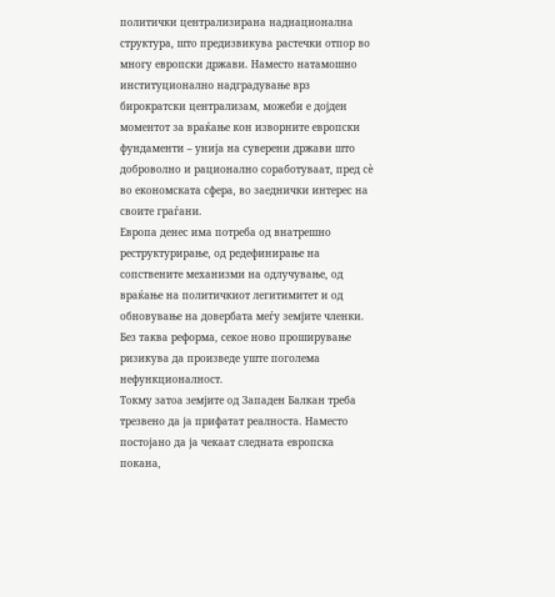политички централизирана наднационална структура, што предизвикува растечки отпор во многу европски држави. Наместо натамошно институционално надградување врз бирократски централизам, можеби е дојден моментот за враќање кон изворните европски фундаменти – унија на суверени држави што доброволно и рационално соработуваат, пред сè во економската сфера, во заеднички интерес на своите граѓани.
Европа денес има потреба од внатрешно реструктурирање, од редефинирање на сопствените механизми на одлучување, од враќање на политичкиот легитимитет и од обновување на довербата меѓу земјите членки. Без таква реформа, секое ново проширување ризикува да произведе уште поголема нефункционалност.
Токму затоа земјите од Западен Балкан треба трезвено да ја прифатат реалноста. Наместо постојано да ја чекаат следната европска покана,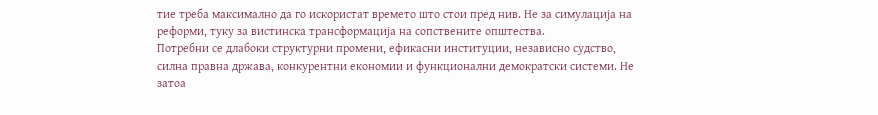тие треба максимално да го искористат времето што стои пред нив. Не за симулација на реформи, туку за вистинска трансформација на сопствените општества.
Потребни се длабоки структурни промени, ефикасни институции, независно судство, силна правна држава, конкурентни економии и функционални демократски системи. Не затоа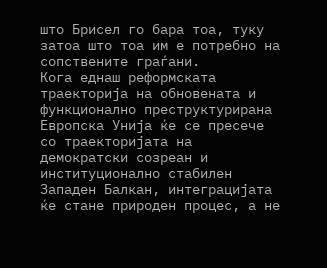што Брисел го бара тоа, туку затоа што тоа им е потребно на сопствените граѓани.
Кога еднаш реформската траекторија на обновената и функционално преструктурирана Европска Унија ќе се пресече со траекторијата на демократски созреан и институционално стабилен Западен Балкан, интеграцијата ќе стане природен процес, а не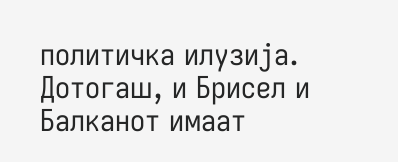политичка илузија.
Дотогаш, и Брисел и Балканот имаат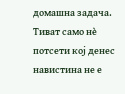домашна задача.
Тиват само нè потсети кој денес навистина не е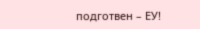подготвен – ЕУ!